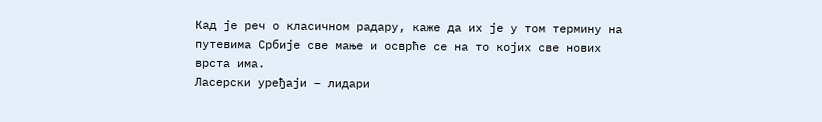Кад је реч о класичном радару, каже да их је у том термину на путевима Србије све мање и осврће се на то којих све нових врста има.
Ласерски уређаји – лидари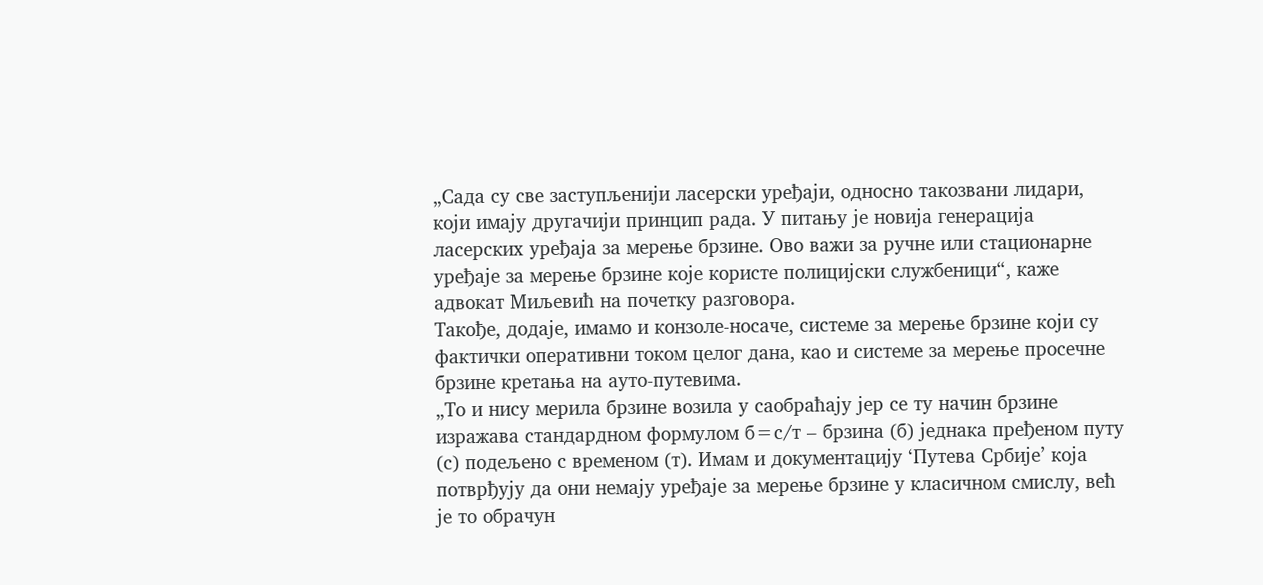„Сада су све заступљенији ласерски уређаји, односно такозвани лидари, који имају другачији принцип рада. У питању је новија генерација ласерских уређаја за мерење брзине. Ово важи за ручне или стационарне уређаје за мерење брзине које користе полицијски службеници“, каже адвокат Миљевић на почетку разговора.
Такође, додаје, имамо и конзоле-носаче, системе за мерење брзине који су фактички оперативни током целог дана, као и системе за мерење просечне брзине кретања на ауто-путевима.
„То и нису мерила брзине возила у саобраћају јер се ту начин брзине изражава стандардном формулом б=с/т – брзина (б) једнака пређеном путу (с) подељено с временом (т). Имам и документацију ‘Путева Србије’ која потврђују да они немају уређаје за мерење брзине у класичном смислу, већ је то обрачун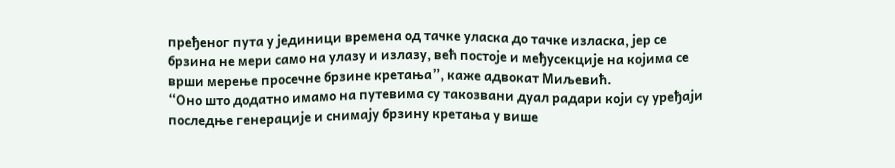пређеног пута у јединици времена од тачке уласка до тачке изласка, јер се брзина не мери само на улазу и излазу, већ постоје и међусекције на којима се врши мерење просечне брзине кретања”, каже адвокат Миљевић.
“Оно што додатно имамо на путевима су такозвани дуал радари који су уређаји последње генерације и снимају брзину кретања у више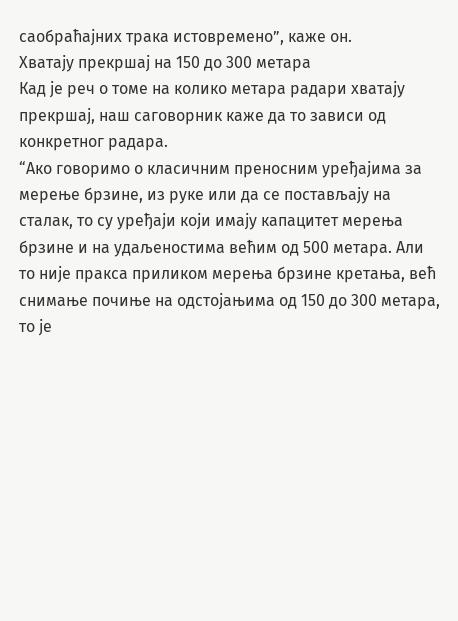саобраћајних трака истовремено”, каже он.
Хватају прекршај на 150 до 300 метара
Кад је реч о томе на колико метара радари хватају прекршај, наш саговорник каже да то зависи од конкретног радара.
“Ако говоримо о класичним преносним уређајима за мерење брзине, из руке или да се постављају на сталак, то су уређаји који имају капацитет мерења брзине и на удаљеностима већим од 500 метара. Али то није пракса приликом мерења брзине кретања, већ снимање почиње на одстојањима од 150 до 300 метара, то је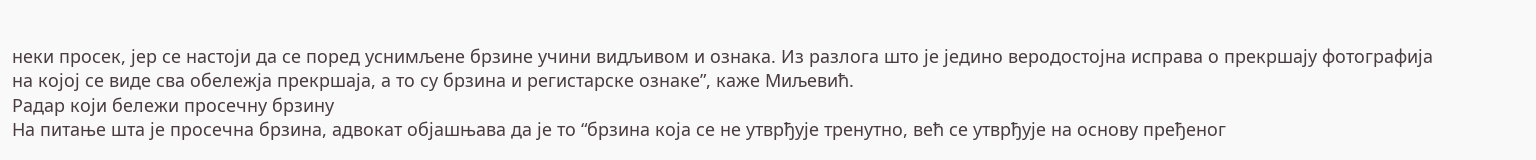неки просек, јер се настоји да се поред уснимљене брзине учини видљивом и ознака. Из разлога што је једино веродостојна исправа о прекршају фотографија на којој се виде сва обележја прекршаја, а то су брзина и регистарске ознаке”, каже Миљевић.
Радар који бележи просечну брзину
На питање шта је просечна брзина, адвокат објашњава да је то “брзина која се не утврђује тренутно, већ се утврђује на основу пређеног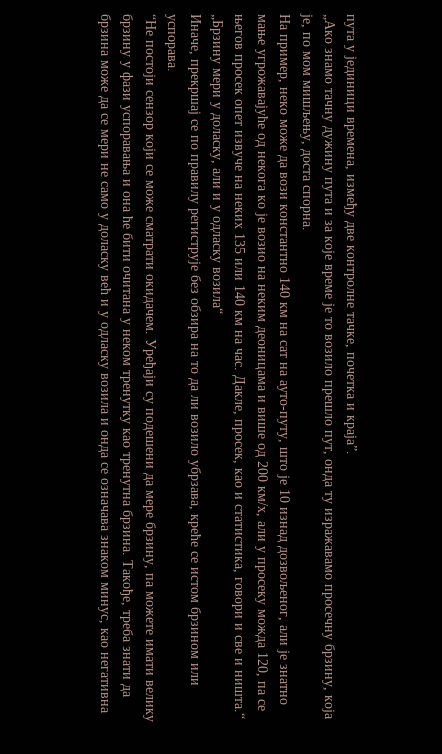пута у јединици времена, између две контролне тачке, почетка и краја”.
„Ако знамо тачну дужину пута и за које време је то возило прешло пут, онда ту изражавамо просечну брзину, која је, по мом мишљењу, доста спорна.
На пример, неко може да вози константно 140 км на сат на ауто-путу, што је 10 изнад дозвољеног, али је знатно мање угрожавајуће од некога ко је возио на неким деоницама и више од 200 км/х, али у просеку можда 120, па се његов просек опет извуче на неких 135 или 140 км на час. Дакле, просек, као и статистика, говори и све и ништа.“
„Брзину мери у доласку, али и у одласку возила“
Иначе, прекршај се по правилу региструје без обзира на то да ли возило убрзава, креће се истом брзином или успорава.
“Не постоји сензор који се може сматрати окидачем. Уређаји су подешени да мере брзину, па можете имати велику брзину у фази успоравања и она ће бити очитана у неком тренутку као тренутна брзина. Такође, треба знати да брзина може да се мери не само у доласку већ и у одласку возила и онда се означава знаком минус, као негативна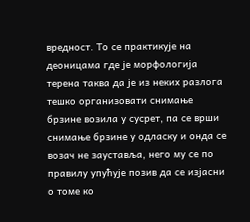вредност. То се практикује на деоницама где је морфологија терена таква да је из неких разлога тешко организовати снимање брзине возила у сусрет, па се врши снимање брзине у одласку и онда се возач не зауставља, него му се по правилу упућује позив да се изјасни о томе ко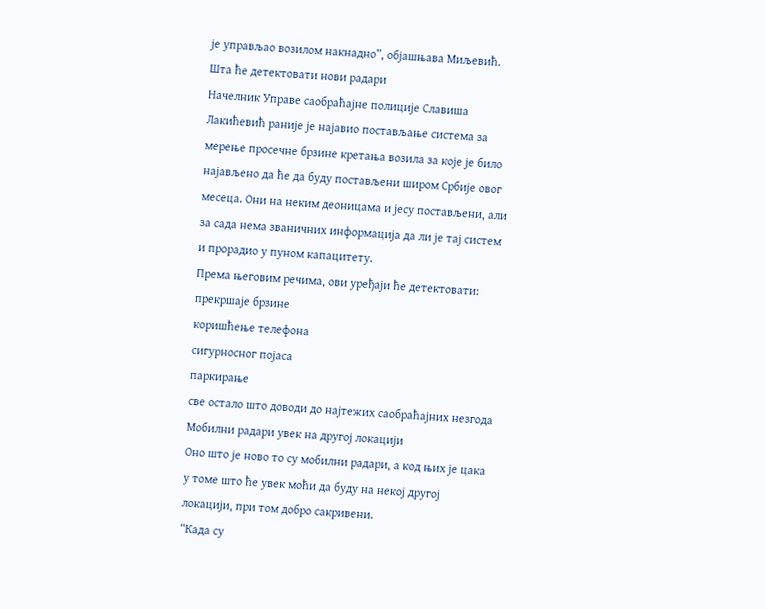је управљао возилом накнадно”, објашњава Миљевић.
Шта ће детектовати нови радари
Начелник Управе саобраћајне полиције Славиша Лакићевић раније је најавио постављање система за мерење просечне брзине кретања возила за које је било најављено да ће да буду постављени широм Србије овог месеца. Они на неким деоницама и јесу постављени, али за сада нема званичних информација да ли је тај систем и прорадио у пуном капацитету.
Према његовим речима, ови уређаји ће детектовати:
прекршаје брзине
коришћење телефона
сигурносног појаса
паркирање
све остало што доводи до најтежих саобраћајних незгода
Мобилни радари увек на другој локацији
Оно што је ново то су мобилни радари, а код њих је цака у томе што ће увек моћи да буду на некој другој локацији, при том добро сакривени.
“Када су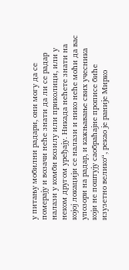у питању мобилни радари, они могу да се померају и возачи неће знати да ли се радар налази у комби возилу или приколици, или у неком другом уређају. Никада нећете знати на којој локацији се налази и нико неће моћи да вас упозори на радар, и кажњавање свих учесника који не поштују саобраћајне прописе биће изузетно велико“, рекао је раније Мирко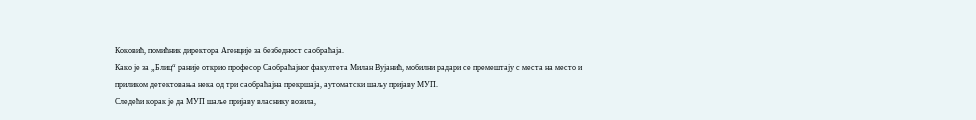Коковић, помићник директора Агенције за безбедност саобраћаја.
Како је за „Блиц“ раније открио професор Саобраћајног факултета Милан Вујанић, мобилни радари се премештају с места на место и приликом детектовања нека од три саобраћајна прекршаја, аутоматски шаљу пријаву МУП.
Следећи корак је да МУП шаље пријаву власнику возила,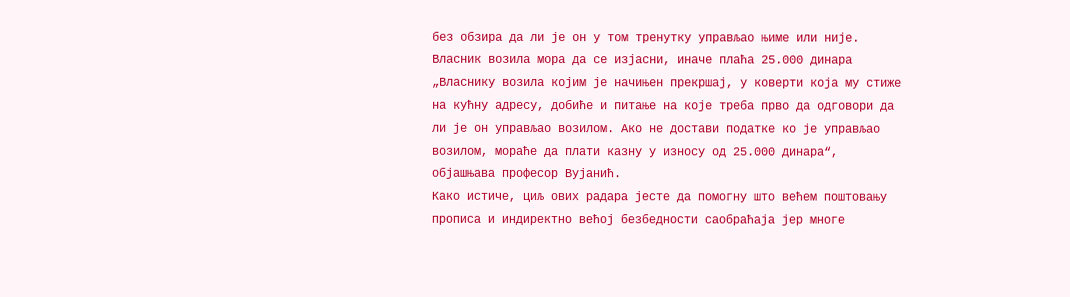без обзира да ли је он у том тренутку управљао њиме или није.
Власник возила мора да се изјасни, иначе плаћа 25.000 динара
„Власнику возила којим је начињен прекршај, у коверти која му стиже на кућну адресу, добиће и питање на које треба прво да одговори да ли је он управљао возилом. Ако не достави податке ко је управљао возилом, мораће да плати казну у износу од 25.000 динара“, објашњава професор Вујанић.
Како истиче, циљ ових радара јесте да помогну што већем поштовању прописа и индиректно већој безбедности саобраћаја јер многе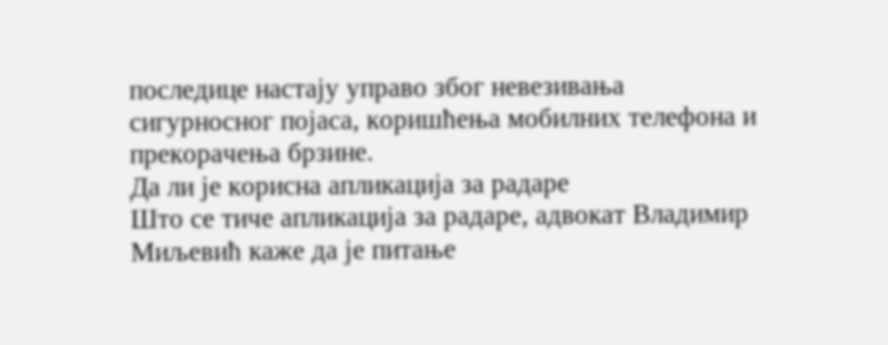последице настају управо због невезивања сигурносног појаса, коришћења мобилних телефона и прекорачења брзине.
Да ли је корисна апликација за радаре
Што се тиче апликација за радаре, адвокат Владимир Миљевић каже да је питање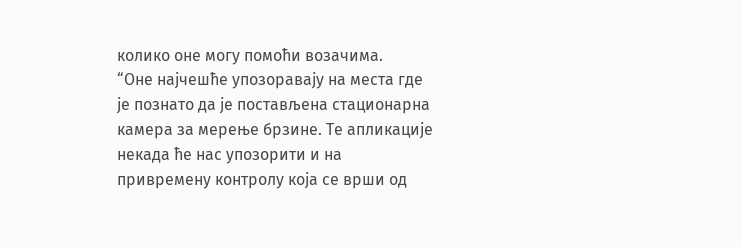колико оне могу помоћи возачима.
“Оне најчешће упозоравају на места где је познато да је постављена стационарна камера за мерење брзине. Те апликације некада ће нас упозорити и на привремену контролу која се врши од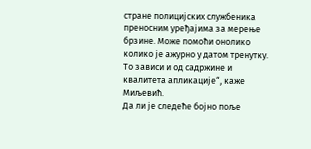стране полицијских службеника преносним уређајима за мерење брзине. Може помоћи онолико колико је ажурно у датом тренутку. То зависи и од садржине и квалитета апликације“, каже Миљевић.
Да ли је следеће бојно поље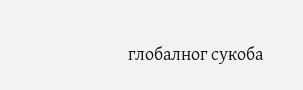глобалног сукоба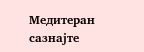Медитеран сазнајте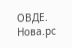ОВДЕ.
Нова.рс